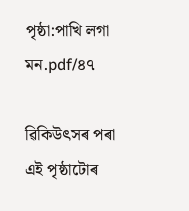পৃষ্ঠা:পাখি লগা মন.pdf/৪৭

ৱিকিউৎসৰ পৰা
এই পৃষ্ঠাটোৰ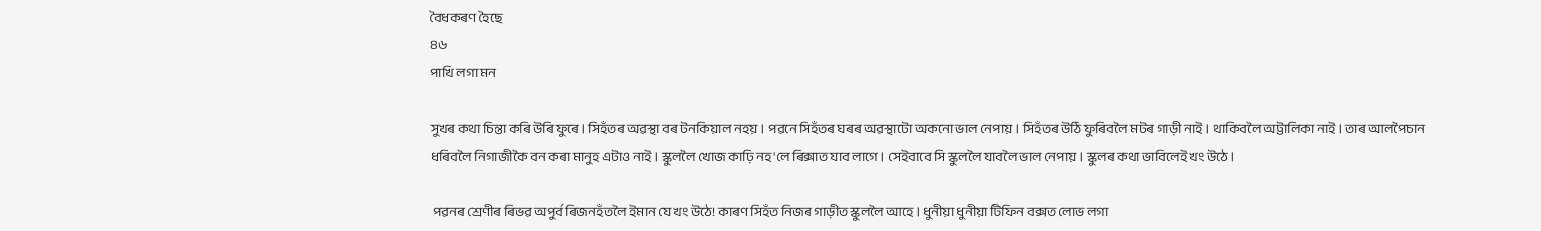বৈধকৰণ হৈছে
৪৬
পাখি লগা মন

সুখৰ কথা চিন্তা কৰি উৰি ফুৰে। সিহঁতৰ অৱস্থা বৰ টনকিয়াল নহয়। পৱনে সিহঁতৰ ঘৰৰ অৱস্থাটো অকনো ভাল নেপায়। সিহঁতৰ উঠি ফুৰিবলৈ মটৰ গাড়ী নাই। থাকিবলৈ অট্টালিকা নাই। তাৰ আলপৈচান ধৰিবলৈ নিগাজীকৈ বন কৰা মানুহ এটাও নাই। স্কুললৈ খোজ কাঢ়ি নহ'লে ৰিক্সাত যাব লাগে। সেইবাবে সি স্কুললৈ যাবলৈ ভাল নেপায়। স্কুলৰ কথা ভাবিলেই খং উঠে।

 পৱনৰ শ্ৰেণীৰ ৰিভৱ অপুৰ্ব ৰিজনহঁতলৈ ইমান যে খং উঠে! কাৰণ সিহঁত নিজৰ গাড়ীত স্কুললৈ আহে। ধুনীয়া ধুনীয়া টিফিন বক্সত লোভ লগা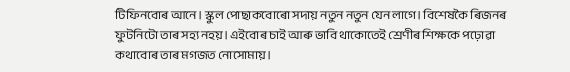টিফিনবোৰ আনে। স্কুল পোছাকবোৰো সদায় নতুন নতুন যেন লাগে। বিশেষকৈ ৰিজনৰ ফুটনিটো তাৰ সহ্য নহয়। এইবোৰ চাই আৰু ভাবি থাকোতেই শ্ৰেণীৰ শিক্ষকে পঢ়োৱা কথাবোৰ তাৰ মগজত নোসোমায়।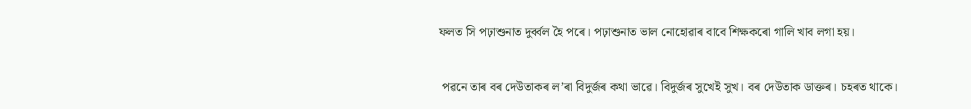ফলত সি পঢ়াশুনাত দুৰ্ব্বল হৈ পৰে। পঢ়াশুনাত ভাল নোহোৱাৰ বাবে শিক্ষকৰো গালি খাব লগা হয়।

 পৱনে তাৰ বৰ দেউতাকৰ ল’ৰা বিদুৰ্জৰ কথা ভাৱে। বিদুৰ্জৰ সুখেই সুখ। বৰ দেউতাক ডাক্তৰ। চহৰত থাকে।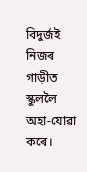বিদুৰ্জই নিজৰ গাড়ীত স্কুললৈ অহা-যোৱা কৰে।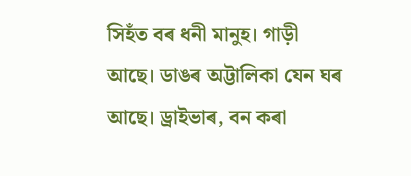সিহঁত বৰ ধনী মানুহ। গাড়ী আছে। ডাঙৰ অট্টালিকা যেন ঘৰ আছে। ড্ৰাইভাৰ, বন কৰা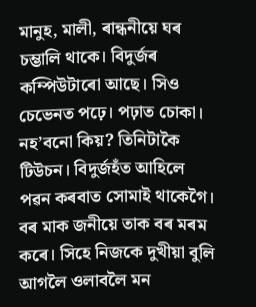মানুহ, মালী, ৰান্ধনীয়ে ঘৰ চম্ভালি থাকে। বিদুৰ্জৰ কম্পিউটাৰো আছে। সিও চেভেনত পঢ়ে। পঢ়াত চোকা। নহ’বনো কিয়? তিনিটাকৈ টিউচন। বিদুৰ্জহঁত আহিলে পৱন কৰবাত সোমাই থাকেগৈ। বৰ মাক জনীয়ে তাক বৰ মৰম কৰে। সিহে নিজকে দুখীয়া বুলি আগলৈ ওলাবলৈ মন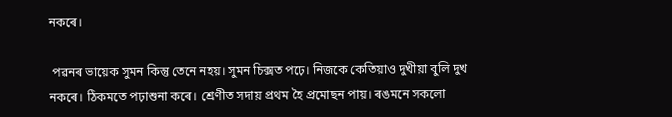নকৰে।

 পৱনৰ ভায়েক সুমন কিন্তু তেনে নহয়। সুমন চিক্সত পঢ়ে। নিজকে কেতিয়াও দুখীয়া বুলি দুখ নকৰে। ঠিকমতে পঢ়াশুনা কৰে। শ্ৰেণীত সদায় প্ৰথম হৈ প্ৰমোছন পায়। ৰঙমনে সকলো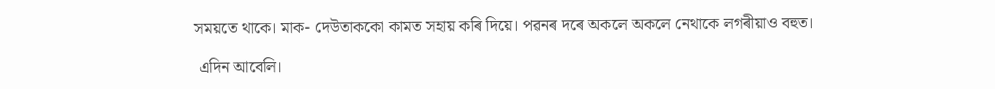সময়তে থাকে। মাক- দেউতাককো কামত সহায় কৰি দিয়ে। পৱনৰ দৰে অকলে অকলে নেথাকে লগৰীয়াও বহুত।

 এদিন আবেলি।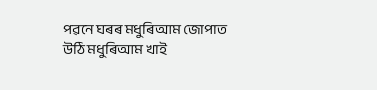পৱনে ঘৰৰ মধুৰিআম জোপাত উঠি মধুৰিআম খাই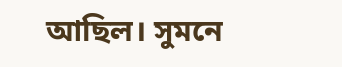আছিল। সুমনে